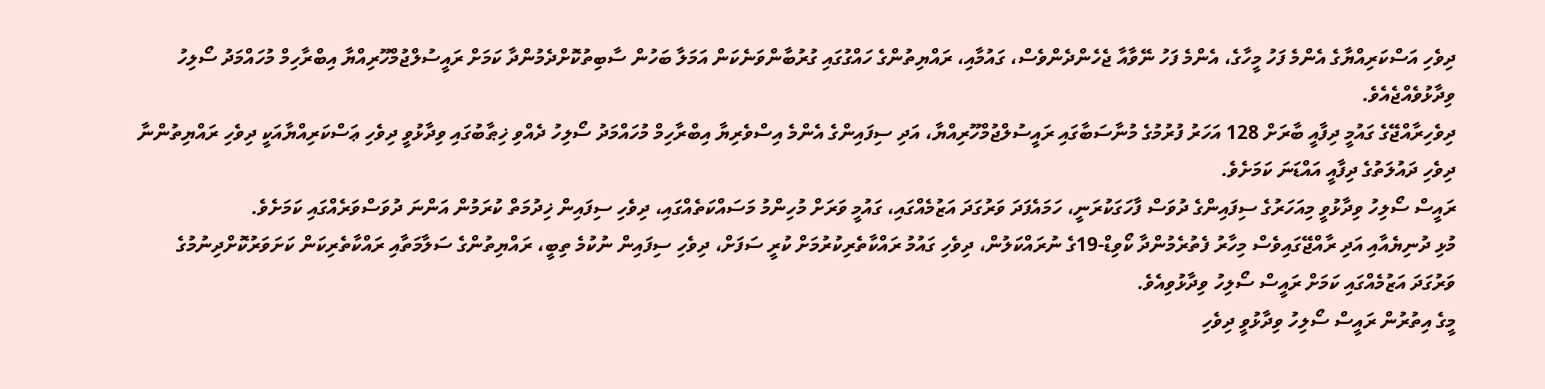ދިވެހި އަސްކަރިއްޔާގެ އެންމެ ފަހު މީހާގެ، އެންމެ ފަހު ނޭވާއާ ޖެހެންދެންވެސް، ގައުމާއި، ރައްޔިތުންގެ ހައްގުގައި ގުރުބާންވަނެކަން އަމަލާ ބަހުން ސާބިތުކޮށްދެމުންދާ ކަމަށް ރައީސުލްޖުމްހޫރިއްޔާ އިބްރާހިމް މުހައްމަދު ސޯލިހު ވިދާޅުވެއްޖެއެވެ.
ދިވެހިރާއްޖޭގެ ގައުމީ ދިފާއީ ބާރަށް 128 އަހަރު ފުރުމުގެ މުނާސަބާގައި ރައީސުލްޖުމްހޫރިއްޔާ، އަދި ސިފައިންގެ އެންމެ އިސްވެރިޔާ އިބްރާހިމް މުހައްމަދު ސޯލިހު ދެއްވި ޚިޠާބުގައި ވިދާޅުވީ ދިވެހި ޢަސްކަރިއްޔާއަކީ ދިވެހި ރައްޔިތުންނާ ދިވެހި ދައުލަތުގެ ދިފާއީ އައްޑަނަ ކަމަށެވެ.
ރައީސް ސޯލިހު ވިދާޅުވީ މިއަހަރުގެ ސިފައިންގެ ދުވަސް ފާހަގަކުރަނީ، ހަމައެފަދަ ވަރުގަދަ އަޒުމެއްގައި، ގައުމީ ވަރަށް މުހިންމު މަސައްކަތެއްގައި، ދިވެހި ސިފައިން ޚިދުމަތް ކުރަމުން އަންނަ ދުވަސްވަރެއްގައި ކަމަށެވެ.
މުޅި ދުނިޔެއާއި އަދި ރާއްޖޭގައިވެސް މިހާރު ފެތުރެމުންދާ ކޯވިޑް-19ގެ ނުރައްކަލުން، ދިވެހި ގައުމު ރައްކާތެރިކުރުމަށް ކުރީ ސަފަށް، ދިވެހި ސިފައިން ނުކުމެ ތިބީ، ރައްޔިތުންގެ ސަލާމަތާއި ރައްކާތެރިކަން ކަށަވަރުކޮށްދިނުމުގެ ވަރުގަދަ އަޒުމެއްގައި ކަމަށް ރައީސް ސޯލިހު ވިދާޅުވިއެވެ.
މީގެ އިތުރުން ރައީސް ސޯލިހު ވިދާޅުވީ ދިވެހި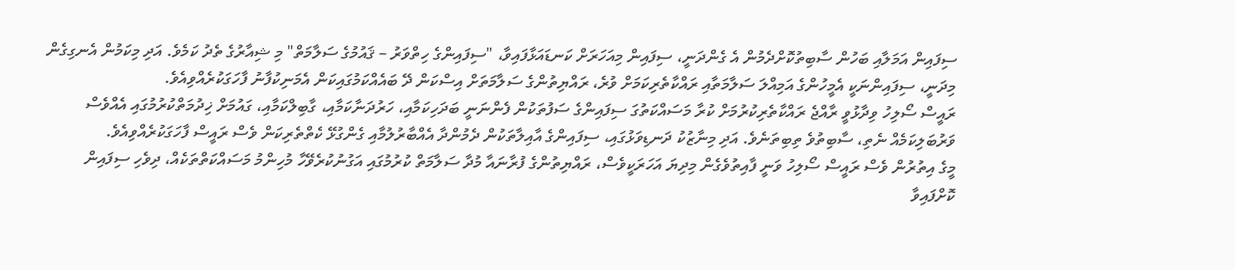ސިފައިން އަމަލާއި ބަހުން ސާބިތުކޮށްދެމުން އެ ގެންދަނީ، ސިފައިން މިއަހަރަށް ކަނޑައަޅާފައިވާ، "ސިފައިންގެ ހިތްވަރު – ޤައުމުގެ ސަލާމަތް" މި ޝިއާރުގެ ތެދު ކަމެވެ. އަދި މިކަމުން އެނގިގެން މިދަނީ، ސިފައިންނަކީ އެމީހުންގެ އަމިއްލަ ސަލާމަތާއި ރައްކާތެރިކަމަށް ވުރެ، ރައްޔިތުންގެ ސަލާމަތަށް އިސްކަން ދޭ ބައެއްކަމުގައިކަން އެމަނިކުފާނު ފާހަގަކުރެއްވިއެވެ.
ރައީސް ސޯލިހު ވިދާޅުވީ ރާއްޖެ ރައްކާތެރިކުރުމަށް ކުރާ މަސައްކަތުގަ ސިފައިންގެ ސަފުތަކުން ފެންނަނީ ބަދަހިކަމާއި، ހަރުދަނާކަމާއި، ގާބިލްކަމާއި، ގައުމަށް ޚިދުމަތްކުރުމުގައި އެއްވެސް ވަރުބަލިކަމެއް ނެތި، ސާބިތުވެ ތިބިތަނެވެ. އަދި މިނާޒުކު ދަނޑިވަޅުގައި، ސިފައިންގެ އާއިލާތަކުން ދެމުންދާ އެއްބާރުލުމާއި ގެންގުޅޭ ކެތްތެރިކަން ވެސް ރައީސް ފާހަގަކުރެއްވިއެވެ.
މީގެ އިތުރުން ވެސް ރައީސް ސޯލިހު ވަނީ ފާއިތުވެގެން މިދިޔަ އަހަރަކީވެސް، ރައްޔިތުންގެ ފުރާނައާ މުދާ ސަލާމަތް ކުރުމުގައި އަގުނުކުރެވޭހާ މުހިންމު މަސައްކަތްތަކެއް، ދިވެހި ސިފައިން ކޮށްފައިވާ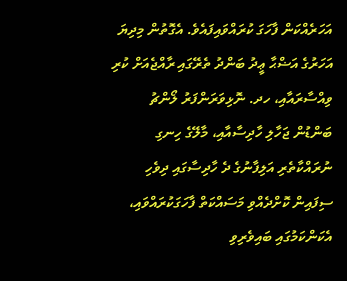އަހަރެއްކަން ފާހަގަ ކުރައްވައިފައެވެ. އެގޮތުން މިދިޔަ އަހަރުގެ އަޟްޙާ ޢީދު ބަންދު ތެރޭގައި ރާއްޖެއަށް ކުރި ވިއްސާރައާއި، ހދ. ނޮޅިވަރަންފަރު ލޯންޗު ބަންޑުން ޖަހާލި ހާދިސާއާއި، މާލޭގެ ހިނގި ނުރައްކާތެރި އަލިފާނުގެ ދެ ހާދިސާގައި ދިވެހި ސިފައިން ކޮށްދެއްވި މަސައްކަތް ފާހަގަކުރައްވައި، އެކަންކަމުގައި ބައިވެރިވި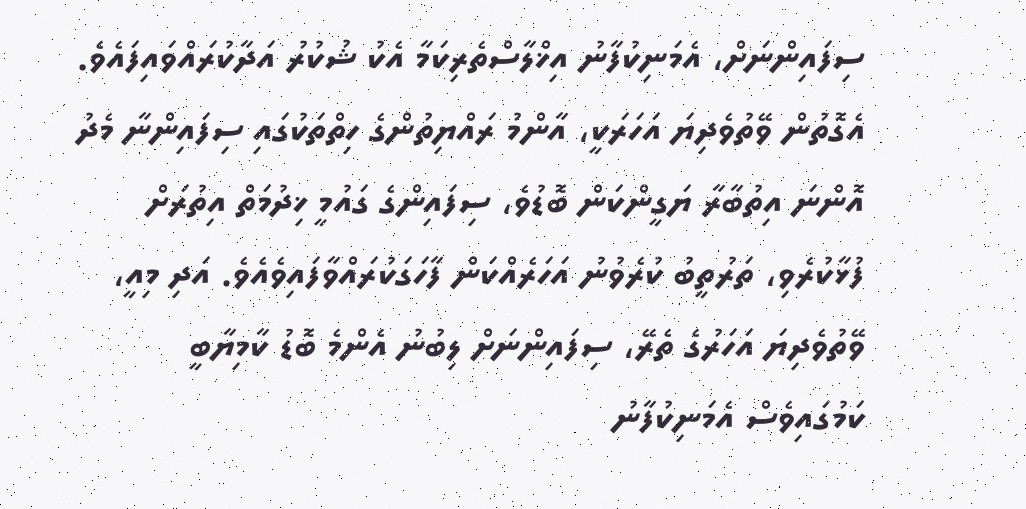ސިފައިންނަށް، އެމަނިކުފާނު އިޚްލާސްތެރިކަމާ އެކު ޝުކުރު އަދާކުރައްވައިފައެވެ.
އެގޮތުން ވޭތުވެދިޔަ އަހަރަކީ، އާންމު ރައްޔިތުންގެ ހިތްތަކުގައި ސިފައިންނާ މެދު އޮންނަ އިތުބާރާ ޔަގީންކަން ބޮޑުވެ، ސިފައިންގެ ގައުމީ ޚިދުމަތް އިތުރަށް ފުޅާކުރެވި، ތަރުތީބު ކުރެވުނު އަހަރެއްކަން ފާހަގަކުރައްވާފައިވެއެވެ. އަދި މިއީ، ވޭތުވެދިޔަ އަހަރުގެ ތެރޭ، ސިފައިންނަށް ލިބުނު އެންމެ ބޮޑު ކާމިޔާބީ ކަމުގައިވެސް އެމަނިކުފާނު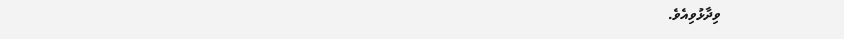ވިދާޅުވިއެވެ.